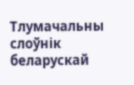Тлумачальны слоўнік беларускай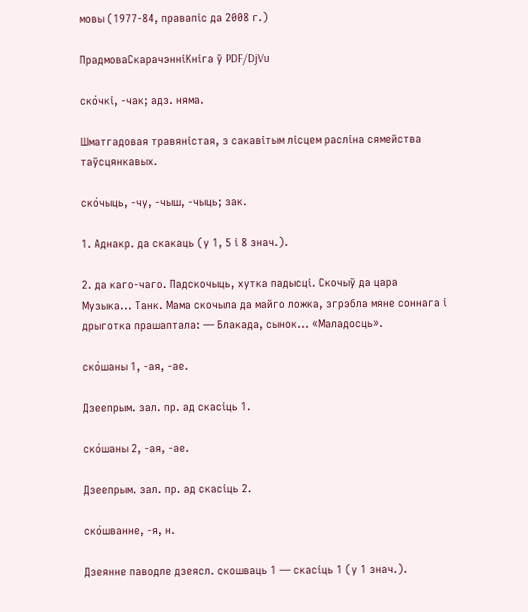мовы (1977-84, правапіс да 2008 г.)

ПрадмоваСкарачэнніКніга ў PDF/DjVu

ско́чкі, ‑чак; адз. няма.

Шматгадовая травяністая, з сакавітым лісцем расліна сямейства таўсцянкавых.

ско́чыць, ‑чу, ‑чыш, ‑чыць; зак.

1. Аднакр. да скакаць (у 1, 5 і 8 знач.).

2. да каго-чаго. Падскочыць, хутка падысці. Скочыў да цара Музыка... Танк. Мама скочыла да майго ложка, згрэбла мяне соннага і дрыготка прашаптала: — Блакада, сынок... «Маладосць».

ско́шаны 1, ‑ая, ‑ае.

Дзеепрым. зал. пр. ад скасіць 1.

ско́шаны 2, ‑ая, ‑ае.

Дзеепрым. зал. пр. ад скасіць 2.

ско́шванне, ‑я, н.

Дзеянне паводле дзеясл. скошваць 1 — скасіць 1 (у 1 знач.).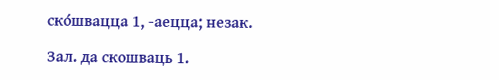ско́швацца 1, ‑аецца; незак.

Зал. да скошваць 1.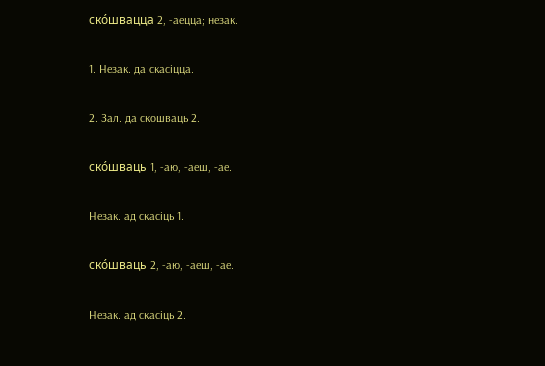ско́швацца 2, ‑аецца; незак.

1. Незак. да скасіцца.

2. Зал. да скошваць 2.

ско́шваць 1, ‑аю, ‑аеш, ‑ае.

Незак. ад скасіць 1.

ско́шваць 2, ‑аю, ‑аеш, ‑ае.

Незак. ад скасіць 2.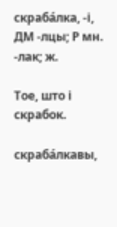скраба́лка, ‑і, ДМ ‑лцы; Р мн. ‑лак; ж.

Тое, што і скрабок.

скраба́лкавы,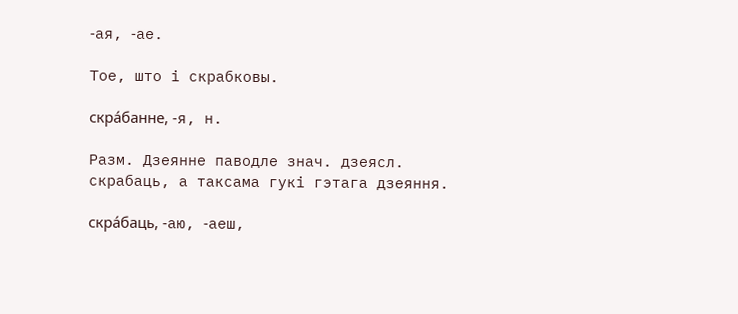‑ая, ‑ае.

Тое, што і скрабковы.

скра́банне, ‑я, н.

Разм. Дзеянне паводле знач. дзеясл. скрабаць, а таксама гукі гэтага дзеяння.

скра́баць, ‑аю, ‑аеш,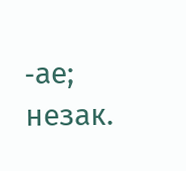‑ае; незак.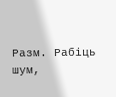Разм. Рабіць шум,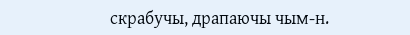скрабучы, драпаючы чым‑н.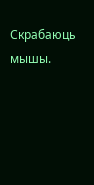Скрабаюць мышы.